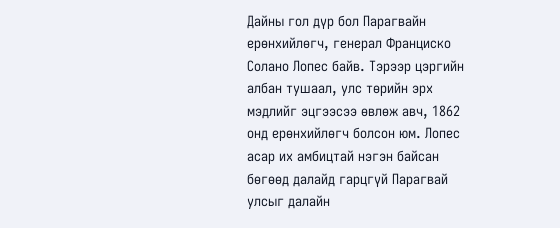Дайны гол дүр бол Парагвайн ерөнхийлөгч, генерал Франциско Солано Лопес байв. Тэрээр цэргийн албан тушаал, улс төрийн эрх мэдлийг эцгээсээ өвлөж авч, 1862 онд ерөнхийлөгч болсон юм. Лопес асар их амбицтай нэгэн байсан бөгөөд далайд гарцгүй Парагвай улсыг далайн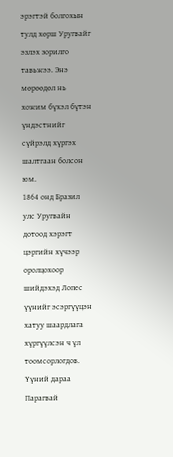эрэгтэй болгохын тулд хөрш Уругвайг эзлэх зорилго тавьжээ. Энэ мөрөөдөл нь хожим бүхэл бүтэн үндэстнийг сүйрэлд хүргэх шалтгаан болсон юм.
1864 онд Бразил улс Уругвайн дотоод хэрэгт цэргийн хүчээр оролцохоор шийдэхэд Лопес үүнийг эсэргүүцэн хатуу шаардлага хүргүүлсэн ч үл тоомсорлогдов. Үүний дараа Парагвай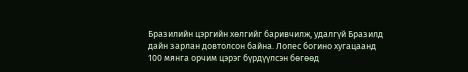Бразилийн цэргийн хөлгийг баривчилж, удалгүй Бразилд дайн зарлан довтолсон байна. Лопес богино хугацаанд 100 мянга орчим цэрэг бүрдүүлсэн бөгөөд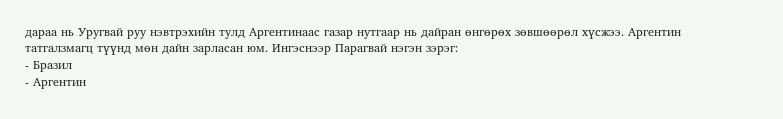дараа нь Уругвай руу нэвтрэхийн тулд Аргентинаас газар нутгаар нь дайран өнгөрөх зөвшөөрөл хүсжээ. Аргентин татгалзмагц түүнд мөн дайн зарласан юм. Ингэснээр Парагвай нэгэн зэрэг:
- Бразил
- Аргентин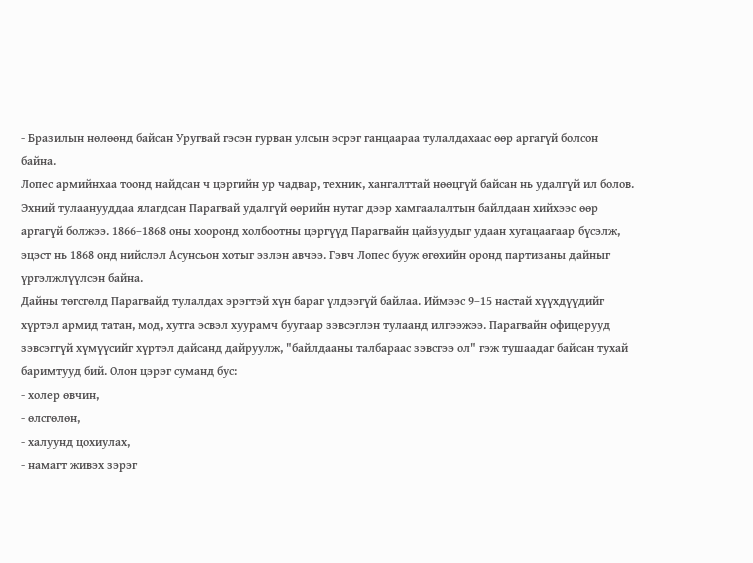- Бразилын нөлөөнд байсан Уругвай гэсэн гурван улсын эсрэг ганцаараа тулалдахаас өөр аргагүй болсон байна.
Лопес армийнхаа тоонд найдсан ч цэргийн ур чадвар, техник, хангалттай нөөцгүй байсан нь удалгүй ил болов. Эхний тулаанууддаа ялагдсан Парагвай удалгүй өөрийн нутаг дээр хамгаалалтын байлдаан хийхээс өөр аргагүй болжээ. 1866–1868 оны хооронд холбоотны цэргүүд Парагвайн цайзуудыг удаан хугацаагаар бүсэлж, эцэст нь 1868 онд нийслэл Асунсьон хотыг эзлэн авчээ. Гэвч Лопес бууж өгөхийн оронд партизаны дайныг үргэлжлүүлсэн байна.
Дайны төгсгөлд Парагвайд тулалдах эрэгтэй хүн бараг үлдээгүй байлаа. Иймээс 9–15 настай хүүхдүүдийг хүртэл армид татан, мод, хутга эсвэл хуурамч буугаар зэвсэглэн тулаанд илгээжээ. Парагвайн офицерууд зэвсэггүй хүмүүсийг хүртэл дайсанд дайруулж, "байлдааны талбараас зэвсгээ ол" гэж тушаадаг байсан тухай баримтууд бий. Олон цэрэг суманд бус:
- холер өвчин,
- өлсгөлөн,
- халуунд цохиулах,
- намагт живэх зэрэг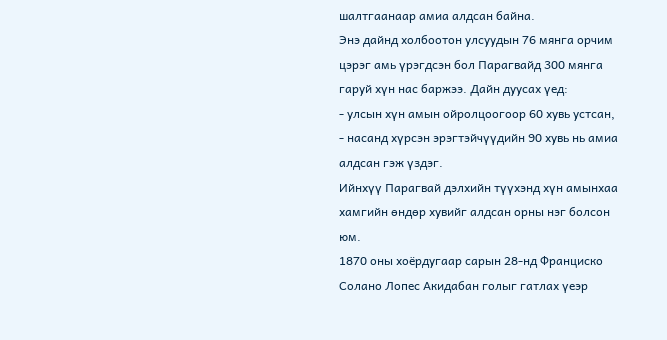шалтгаанаар амиа алдсан байна.
Энэ дайнд холбоотон улсуудын 76 мянга орчим цэрэг амь үрэгдсэн бол Парагвайд 300 мянга гаруй хүн нас баржээ. Дайн дуусах үед:
- улсын хүн амын ойролцоогоор 60 хувь устсан,
- насанд хүрсэн эрэгтэйчүүдийн 90 хувь нь амиа алдсан гэж үздэг.
Ийнхүү Парагвай дэлхийн түүхэнд хүн амынхаа хамгийн өндөр хувийг алдсан орны нэг болсон юм.
1870 оны хоёрдугаар сарын 28-нд Франциско Солано Лопес Акидабан голыг гатлах үеэр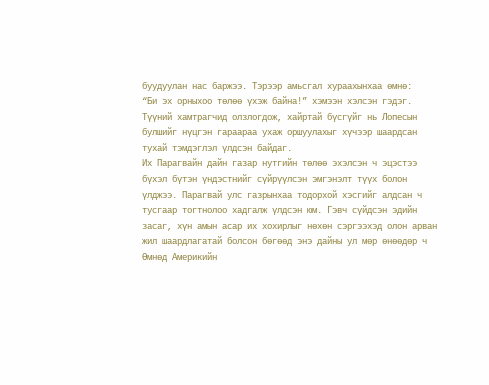буудуулан нас баржээ. Тэрээр амьсгал хураахынхаа өмнө:
“Би эх орныхоо төлөө үхэж байна!” хэмээн хэлсэн гэдэг.
Түүний хамтрагчид олзлогдож, хайртай бүсгүйг нь Лопесын булшийг нүцгэн гараараа ухаж оршуулахыг хүчээр шаардсан тухай тэмдэглэл үлдсэн байдаг.
Их Парагвайн дайн газар нутгийн төлөө эхэлсэн ч эцэстээ бүхэл бүтэн үндэстнийг сүйрүүлсэн эмгэнэлт түүх болон үлджээ. Парагвай улс газрынхаа тодорхой хэсгийг алдсан ч тусгаар тогтнолоо хадгалж үлдсэн юм. Гэвч сүйдсэн эдийн засаг, хүн амын асар их хохирлыг нөхөн сэргээхэд олон арван жил шаардлагатай болсон бөгөөд энэ дайны ул мөр өнөөдөр ч Өмнөд Америкийн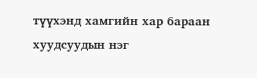түүхэнд хамгийн хар бараан хуудсуудын нэг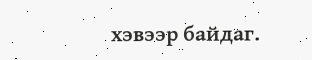хэвээр байдаг.